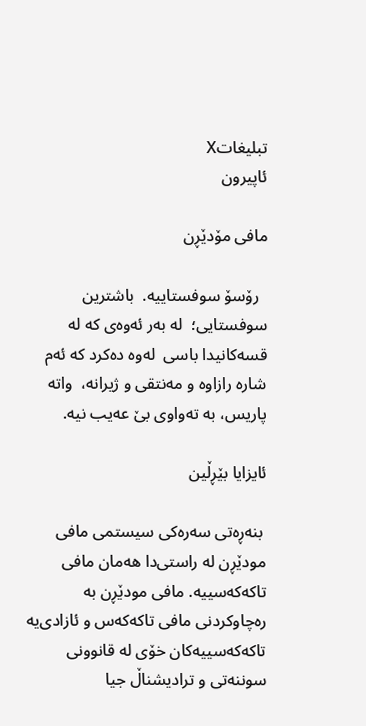تبليغاتX
ئاپيرون

مافی مۆدێڕن

  رۆسۆ سوفستاییە.  باشترین سوفستایی؛  لە بەر ئەوەی که له قسەکانیدا باسی  لەوە دەکرد که ئەم شاره رازاوە و مەنتقی و ژیرانه،  واته پاریس، به تەواوی بێ عەیب نیه.

ئایزایا بێڕڵین

 بنەڕەتی سەرەكی سیستمی مافی مودێڕن لە راستی‌دا هەمان مافی تاكەكەسییە. مافی مودێڕن بە رەچاوكردنی مافی تاكەكەس و ئازادی‌یە تاكەكەسییەكان خۆی لە قانوونی سوننەتی و ترادیشناڵ جیا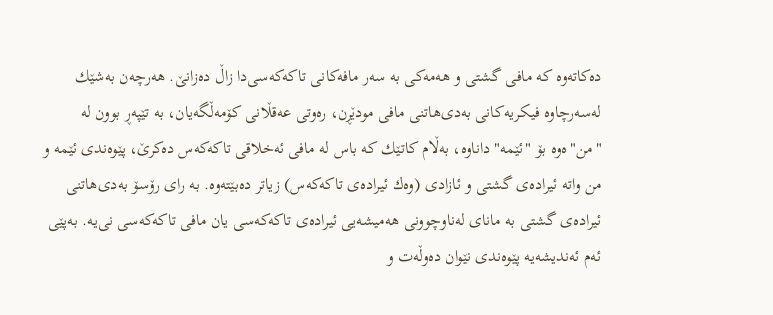دەكاتەوە كە مافی گشتی و هەمەكی بە سەر مافەكانی تاكەكەسی‌دا زاڵ دەزانێ. هەرچەن بەشێك لەسەرچاوە فیكریه‌كانی بەدی‌هاتنی مافی مودێڕن، رەوتی عەقڵانی كۆمەڵگەیان، بە تێپەڕ بوون لە "من"ەوە بۆ "ئێمە" داناوە، بەڵام كاتێك كە باس لە مافی ئەخلاقی تاكەكەس دەكرێ، پێوەندی ئێمە و من واتە ئیرادەی گشتی و ئازادی (وەك ئیرادەی تاكەكەس) زیاتر دەبێتەوە. بە رای رۆسۆ بەدی‌هاتنی ئیرادەی گشتی بە مانای لەناوچوونی هەمیشەیی ئیرادەی تاكەكەسی یان مافی تاكەكەسی نی‌یە. بە‌پێی ئەم ئەندیشەیە پێوەندی نێوان دەوڵەت و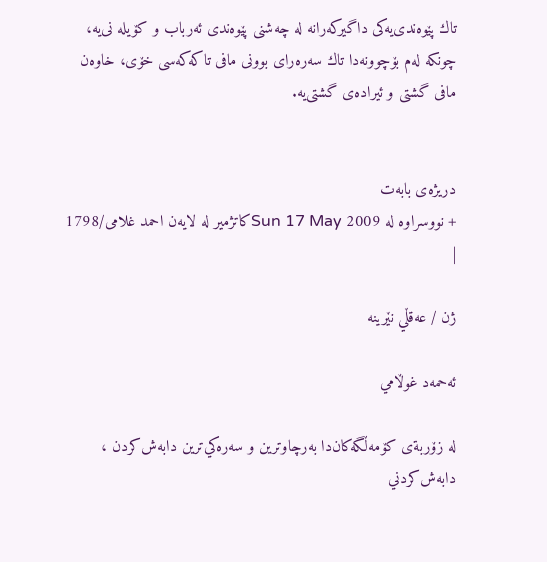تاك پێوەندی‌یەكی داگیركەرانە لە چەشنی پێوەندی ئەرباب و كۆیلە نی‌یە، چونكە لەم بۆچوونەدا تاك سەرەرای بوونی مافی تاكەكەسی خۆی، خاوەن مافی گشتی و ئیرادەی گشتی‌یە.


دریژه‌ی بابه‌ت
+ نووسراوه له Sun 17 May 2009کاتژمیر له لایه‌ن احمد غلامی/1798 |

ژن / عه‌قڵي نێرينه

ئه‌حمه‌د غوڵامي

له زۆربةی كۆمه‌ڵگه‌کان‌دا به‌رچاوترين و سه‌ره‌كي‌ترين دابه‌ش‌كردن ،  دابه‌ش‌كردني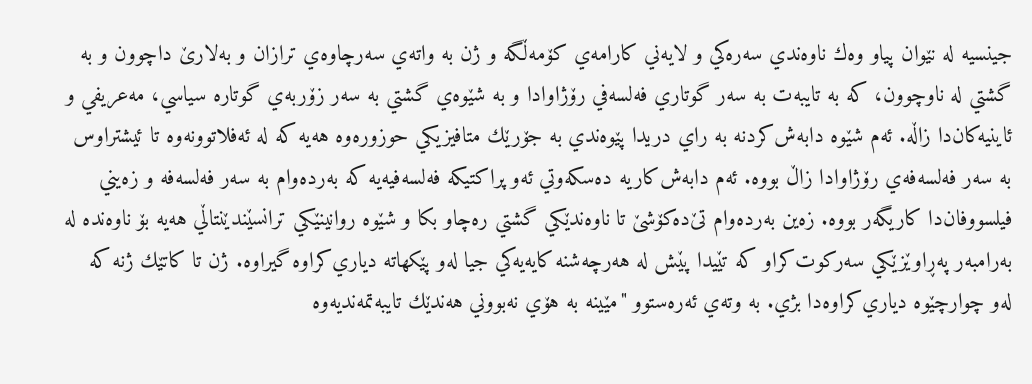جينسيه‌ له نێوان پياو وه‌ك ناوه‌ندي سه‌ره‌كي و لايه‌ني كارامه‌‌ي كۆمه‌ڵگه و ژن به واته‌ي سه‌رچاوه‌ي ترازان و به‌لارێ‌ داچوون و به گشتي له ناوچوون، كه به تايبه‌ت به سه‌ر گوتاري فه‌لسه‌في رۆژاوادا و به شێوه‌ي گشتي به سه‌ر زۆربه‌ي گوتاره سياسي، مه‌عريفي و ئاينيه‌كان‌دا زاڵه. ئه‌م شێوه دابه‌ش‌كردنه به راي دريدا پێوه‌ندي به جۆرێك متافيزيكي حوزوره‌وه هه‌يه كه له ئه‌فلاتوونه‌‌وه تا ئيشتراوس به سه‌ر فه‌لسه‌فه‌ي رۆژاوادا زاڵ بووه. ئه‌م دابه‌ش‌كاريه ده‌سكه‌وتي ئه‌و پراكتيكه فه‌لسه‌فيه‌يه كه به‌رده‌وام به سه‌ر فه‌لسه‌فه و زه‌يني فيلسووفان‌دا كاريگه‌ر بووه. زه‌ين به‌رده‌وام تێ‌ده‌كۆشێ تا ناوه‌ندێكي گشتي ره‌چاو بكا و شێوه‌ روانينێكي ترانسێندێنتاڵي هه‌يه بۆ ناوه‌نده له به‌رامبه‌ر په‌ڕاوێزێكي سه‌ركوت‌كراو كه تێيدا پێش له هه‌رچه‌شنه كايه‌يه‌كي جيا له‌و پێكهاته دياري‌كراوه گيراوه. ژن تا كاتێك ژنه كه له‌و چوارچێوه دياري‌كراوه‌دا بژي. به وته‌ي ئه‌ره‌ستوو "مێينه به هۆي نه‌بووني هه‌ندێك تايبه‌تمه‌نديه‌وه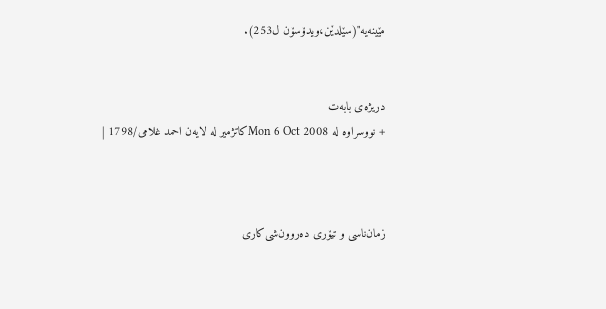مێينه‌يه"(سێلدێن،ويدۆسۆن ل253).


دریژه‌ی بابه‌ت
+ نووسراوه له Mon 6 Oct 2008کاتژمیر له لایه‌ن احمد غلامی/1798 |



زمان‌ناسی و تیۆری ده‌روون‌شی‌كاری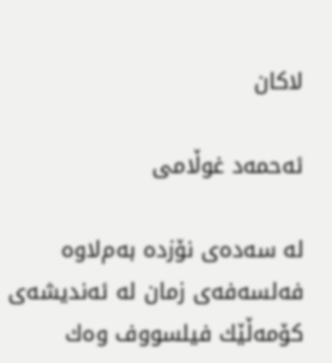لاکان

ئه‌حمه‌د غوڵامی

له سه‌ده‌ی نۆزده به‌م‌لاوه فه‌لسه‌فه‌ی زمان له‌ ئه‌ندیشه‌ی كۆمه‌ڵێك فیلسووف وه‌ك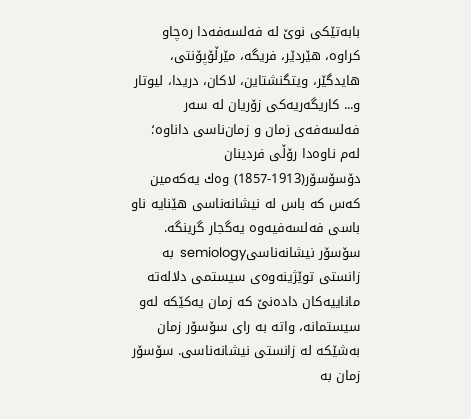بابه‌تێكی نوێ له فه‌لسه‌فه‌دا ره‌چاو كراوه، هێردێر، فریگه، مێرڵۆپۆنتی، هایدگێر، ویتگنشتاین، لاكان، دریدا، لیوتار و... كاریگه‌ریه‌كی زۆریان له سه‌ر فه‌لسه‌فه‌ی زمان و زمان‌ناسی داناوه؛ له‌م ناوه‌دا رۆڵی فردینان دۆسۆسۆر(1913-1857) وه‌ك یه‌كه‌مین كه‌س كه باس له نیشانه‌ناسی هێنایه ناو باسی فه‌لسه‌فیه‌وه یه‌گجار گرینگه. سۆسۆر نیشانه‌ناسیsemiology  به زانستی توێژینه‌وه‌ی سیستمی دلاله‌ته ماناییه‌كان داده‌نێ كه زمان یه‌كێكه له‌و سیستمانه، واته به رای سۆسۆر زمان به‌شێكه له زانستی نیشانه‌ناسی. سۆسۆر زمان به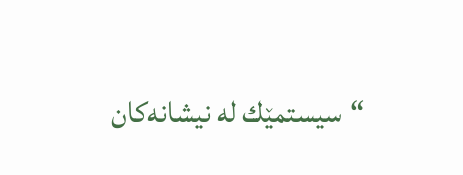“سیستمێك له نیشانه‌كان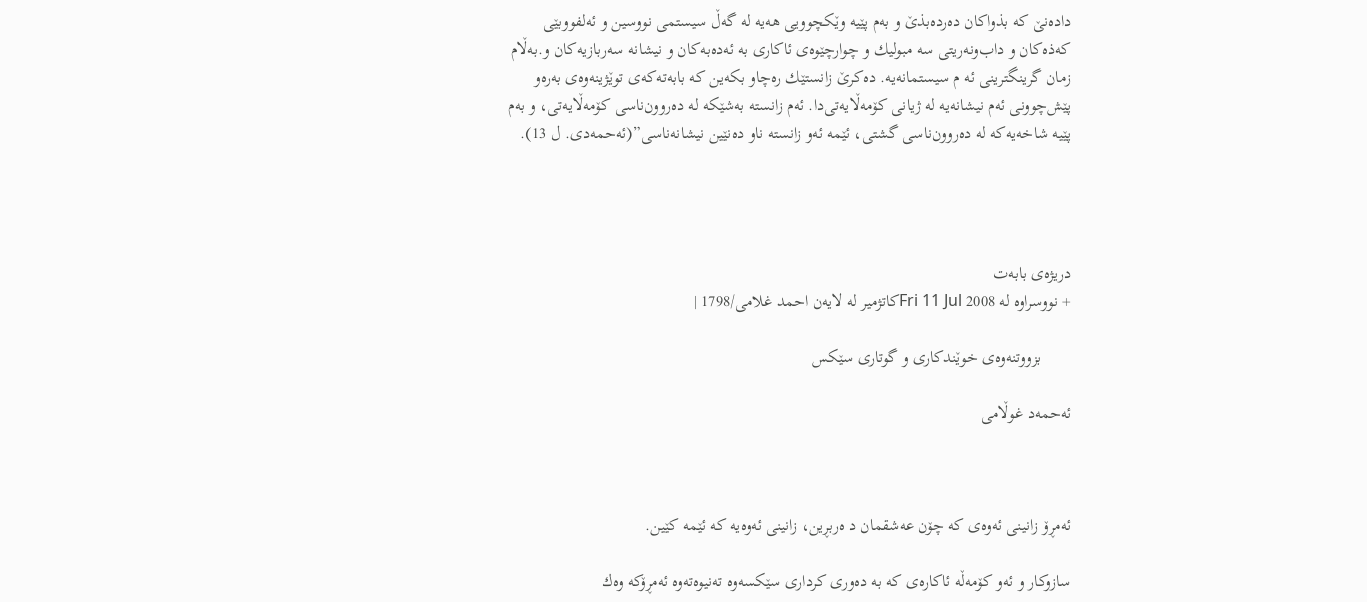داده‌نێ كه بذواكان ده‌رده‌بذێ و به‌م پێیه وێكچوویی هه‌یه له گه‌ڵ سیستمی نووسین و ئه‌لفووبێی كه‌ذه‌كان و داب‌ونه‌ریتی سه مبولیك و چوارچێوه‌ی ئاكاری به ئه‌ده‌به‌كان و نیشانه‌ سه‌ربازیه‌كان و.به‌ڵام زمان گرینگترینی ئه م سیستمانه‌یه. ده‌كرێ زانستێك ره‌چاو بكه‌ین كه بابه‌ته‌كه‌ی توێژینه‌وه‌ی به‌ره‌و پێش‌چوونی ئه‌م نیشانه‌یه له ژیانی كۆمه‌ڵایه‌تی‌دا. ئه‌م زانسته به‌شێكه له ده‌روون‌ناسی كۆمه‌ڵایه‌تی، و به‌م پێیه شاخه‌یه‌كه له ده‌روون‌ناسی گشتی، ئێمه ئه‌و زانسته ناو ده‌نێین نیشانه‌ناسی”(ئه‌حمه‌دی. ل 13).




دریژه‌ی بابه‌ت
+ نووسراوه له Fri 11 Jul 2008کاتژمیر له لایه‌ن احمد غلامی/1798 |

       بزووتنه‌وه‌ی خوێندكاری و گوتاری سێكس

ئه‌حمه‌د غوڵامی



ئه‌مڕۆ زانینی ئه‌وه‌ی كه‌ چۆن عه‌شقمان د ه‌ربڕین، زانینی ئه‌وه‌یه‌ كه‌ ئێمه‌ كێین.

سازوكار و ئه‌و كۆمه‌ڵه‌ ئاكاره‌ی كه‌ به‌ ده‌وری كرداری سێكسه‌وه‌ ته‌نیوه‌ته‌وه‌ ئه‌مڕۆكه‌ وه‌ك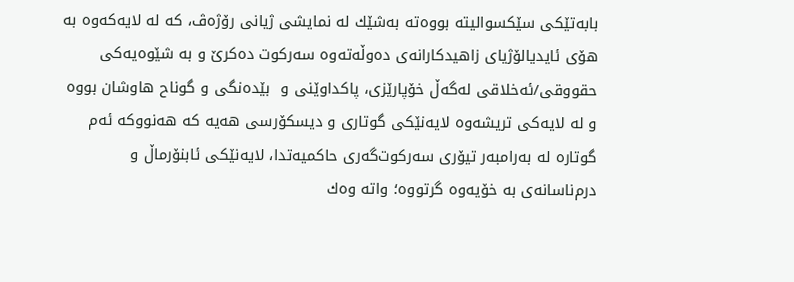بابه‌تێكی سێكسوالیته‌ بووه‌ته‌ به‌شێك له‌ نمایشی ژیانی رۆژه‌ڤ، كه‌ له‌ لایه‌كه‌وه‌ به‌ هۆی ئایدیالۆژیای زاهیدكارانه‌ی ده‌وڵه‌ته‌وه‌ سه‌ركوت ده‌كرێ و به‌ شێوه‌یه‌كی حقووقی/ئه‌خلاقی له‌گه‌ڵ خۆپارێزی، پاكداوێنی و  بێده‌نگی و گوناح هاوشان بووه‌ و له‌ لایه‌كی تریشه‌وه‌ لایه‌نێكی گوتاری و دیسكۆرسی هه‌یه‌ كه‌ هه‌نووكه‌ ئه‌م گوتاره‌ له‌ به‌رامبه‌ر تیۆری سه‌ركوت‌گه‌ری حاكمیه‌تدا، لایه‌نێكی ئابنۆرماڵ و درم‌ناسانه‌ی به‌ خۆیه‌وه‌ گرتووه‌؛ واته‌ وه‌ك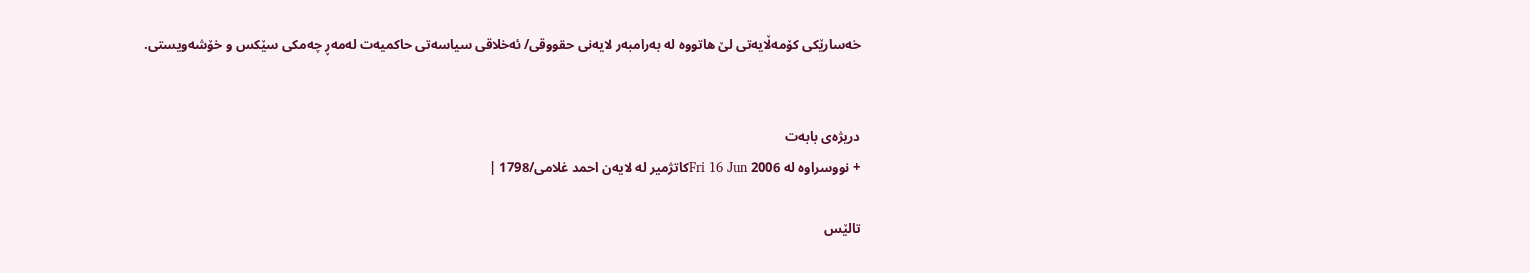خه‌سارێكی كۆمه‌ڵایه‌تی لێ هاتووه‌ له‌ به‌رامبه‌ر لایه‌نی حقووقی/ ئه‌خلاقی سیاسه‌تی حاكمیه‌ت له‌مه‌ڕ چه‌مكی سێكس و خۆشه‌ویستی.


دریژه‌ی بابه‌ت
+ نووسراوه له Fri 16 Jun 2006کاتژمیر له لایه‌ن احمد غلامی/1798 |

تالێس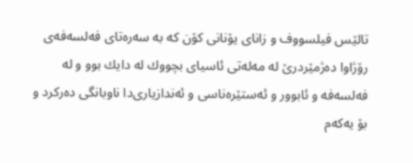تالێس فیلسووف و زانای یۆنانی كۆن كه به سه‌ره‌تای فه‌لسه‌فه‌ی رۆژاوا ده‌ژمێردرێ له مه‌له‌تی ئاسیای بچووك له دایك بوو و له فه‌لسه‌فه و ئابوور و ئه‌ستێره‌‌ناسی و ئه‌ندازیاری‌دا ناوبانگی ده‌ركرد و بۆ یه‌كه‌م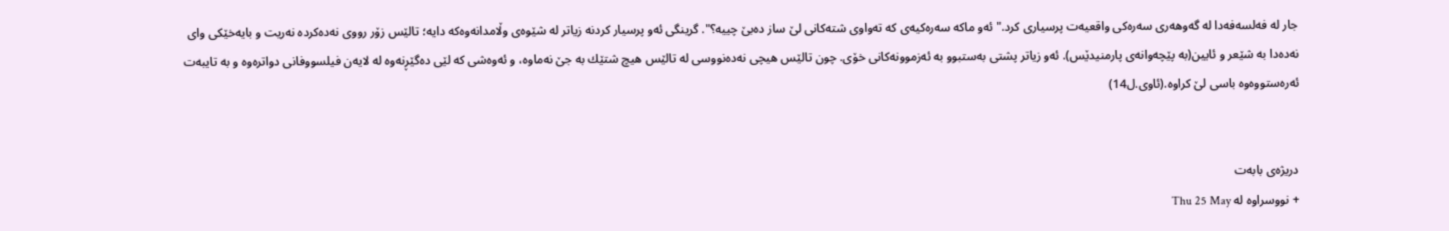جار له فه‌لسه‌فه‌دا له گه‌وهه‌ری سه‌ره‌كی واقعیه‌ت پرسیاری كرد." ئه‌و ماكه سه‌ره‌كیه‌ی كه ته‌واوی شته‌كانی لێ ساز ده‌بێ چییه؟". گرینگی ئه‌و پرسیار كردنه زیاتر له شێوه‌ی وڵامدانه‌وه‌كه دایه؛ تالێس زۆر رووی نه‌ده‌كرده نه‌ریت و بایه‌خێكی وای نه‌ده‌دا به شێعر و ئایین(به پێچه‌وانه‌ی پارمنیدێس). ئه‌و زیاتر پشتی به‌ستبوو به ئه‌زموونه‌كانی خۆی. چون تالێس هیچی نه‌ده‌نووسی له تالێس هیچ شتێك به جێ نه‌ماوه، و ئه‌وه‌شی كه لێی ده‌گێڕنه‌وه له لایه‌ن فیلسووفانی دواتره‌وه و به تایبه‌ت ئه‌ره‌ستووه‌وه باسی لێ كراوه.(ئاوی.ل14)


دریژه‌ی بابه‌ت
+ نووسراوه له Thu 25 May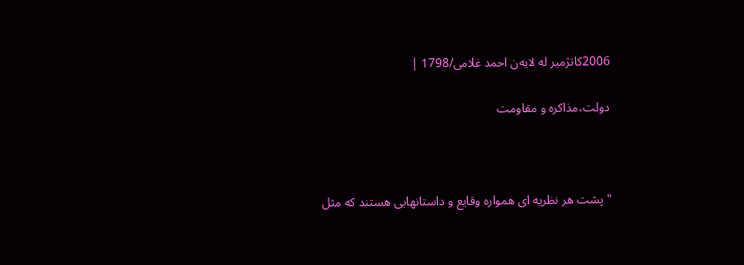2006کاتژمیر له لایه‌ن احمد غلامی/1798 |

دولت،مذاکره و مقاومت



"پشت هر نظریه ای همواره وقایع و داستانهایی هستند که مثل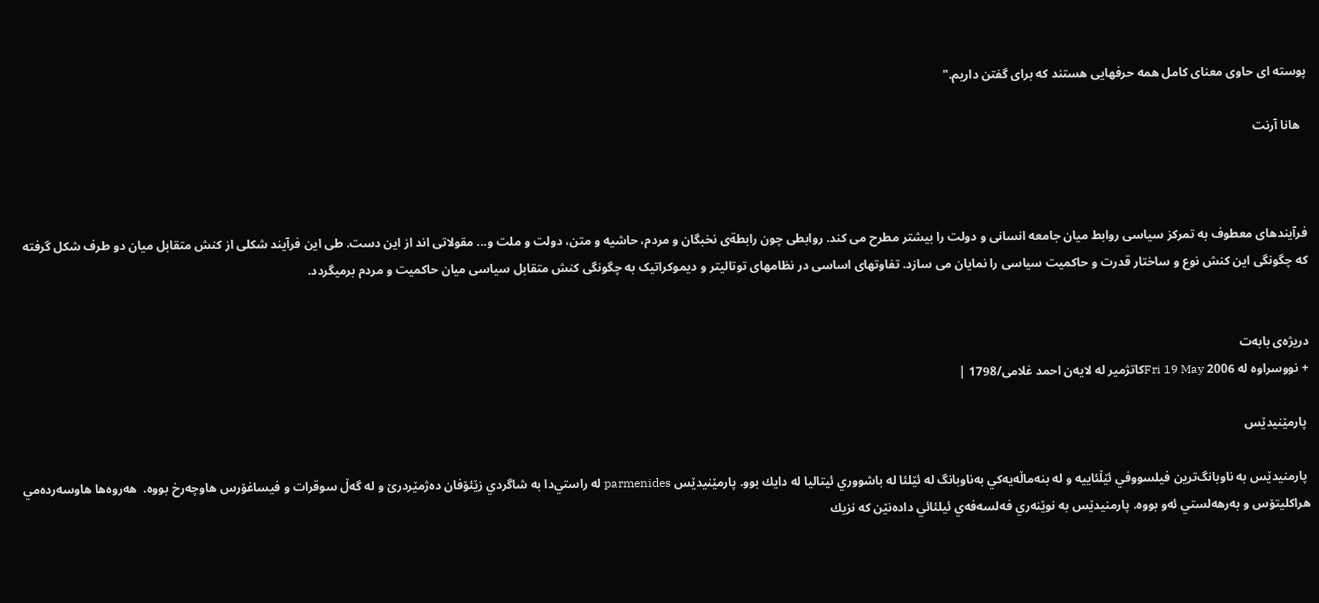پوسته ای حاوی معنای کامل همه حرفهایی هستند که برای گفتن داریم."

  هانا آرنت



فرآیندهای معطوف به تمرکز سیاسی روابط میان جامعه انسانی و دولت را بیشتر مطرح می کند. روابطی چون رابطةی نخبگان و مردم، حاشیه و متن، دولت و ملت و... مقولاتی اند از این دست. طی این فرآیند شکلی از کنش متقابل میان دو طرف شکل گرفته که چگونگی این کنش نوع و ساختار قدرت و حاکمیت سیاسی را نمایان می سازد. تفاوتهای اساسی در نظامهای توتالیتر و دیموکراتیک به چگونگی کنش متقابل سیاسی میان حاکمیت و مردم برمیگردد.


دریژه‌ی بابه‌ت
+ نووسراوه له Fri 19 May 2006کاتژمیر له لایه‌ن احمد غلامی/1798 |

 پارمێنيدێس

 پارمنيدێس به ناوبانگ‌ترين فيلسووفي ئێڵئاييه و له بنه‌ماڵه‌يه‌كي به‌ناوبانگ له ئێلئا له باشووري ئيتاليا له دايك بوو. پارمێنيدێس parmenides له راستي‌دا به شاگردي زێئۆفان ده‌ژمێردرێ و له گه‌ڵ سوقرات و فيساغۆرس هاوچه‌رخ بووه.  هه‌روه‌ها هاوسه‌رده‌مي هراكليتۆس و به‌رهه‌لستي ئه‌و بووه. پارمنيدێس به نوێنه‌ري فه‌لسه‌فه‌ي ئيلئائي داده‌نێن كه نزيك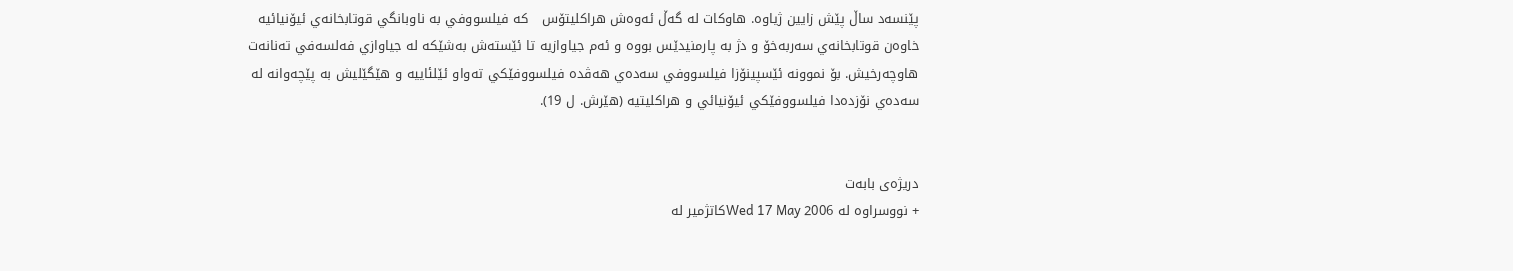پێنسه‌د ساڵ پێش زايين ژياوه. هاوكات له گه‌ڵ ئه‌وه‌ش هراكليتۆس   كه فيلسووفي به ناوبانگي قوتابخانه‌ي ئيۆنيائيه خاوه‌ن قوتابخانه‌ي سه‌ربه‌خۆ و دژ به پارمنيدێس بووه و ئه‌م جياوازيه تا ئێسته‌ش به‌شێكه له جياوازي فه‌لسه‌في ته‌نانه‌ت هاوچه‌رخيش. بۆ نموونه ئێسپينۆزا فيلسووفي سه‌ده‌ي هه‌ڤده‌ فيلسووفێكي ته‌واو ئێلئاييه و هێگێليش به پێچه‌وانه له سه‌ده‌ي نۆزده‌دا فيلسووفێكي ئيۆنيائي و هراكليتيه (هێرش. ل 19).


دریژه‌ی بابه‌ت
+ نووسراوه له Wed 17 May 2006کاتژمیر له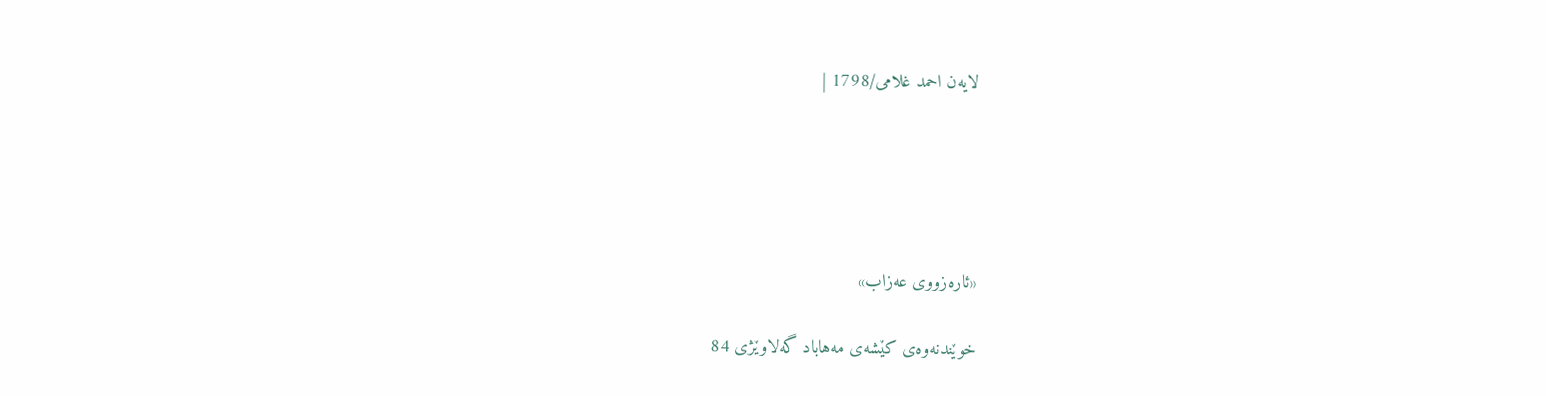لایه‌ن احمد غلامی/1798 |





«ئاره‌زووی عه‌زاب»

خوێندنه‌وه‌ی كێشه‌ی مه‌هاباد گه‌لاوێژی 84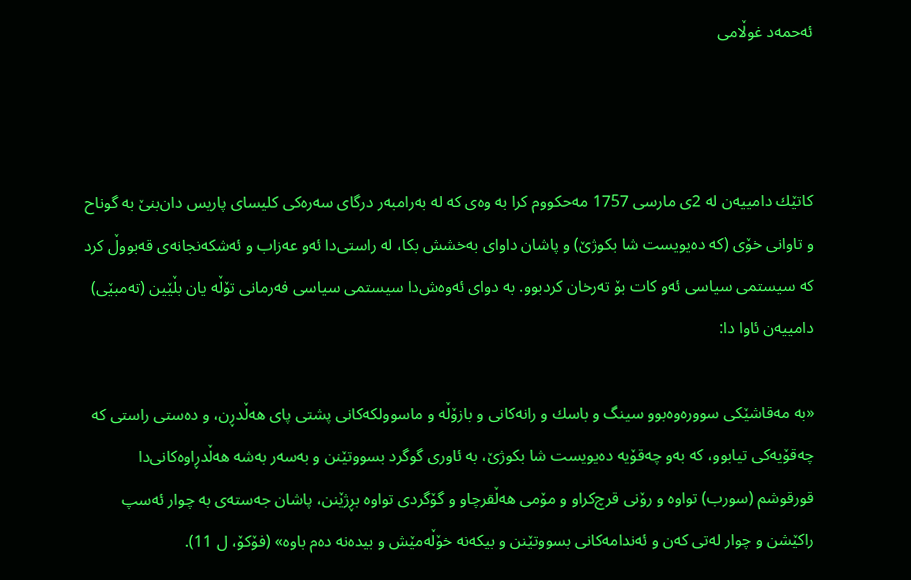ئه‌حمه‌د غوڵامی



كاتێك دامییه‌ن له‌ 2ی مارسی 1757 مه‌حكووم كرا به‌ وه‌ی كه‌ له‌ به‌رامبه‌ر درگای سه‌ره‌كی كلیسای پاریس دان‌بنێ به‌ گوناح و تاوانی خۆی (كه‌ ده‌یویست شا بكوژێ) و پاشان داوای به‌خشش بكا، له‌ راستی‌دا ئه‌و عه‌زاب و ئه‌شكه‌نجانه‌ی قه‌بووڵ كرد كه‌ سیستمی سیاسی ئه‌و كات بۆ ته‌رخان كردبوو. به‌ دوای ئه‌وه‌ش‌دا سیستمی سیاسی فه‌رمانی تۆڵه‌ یان بڵێین (ته‌مبێی) دامییه‌ن ئاوا دا:

«به‌ مه‌قاشێكی سووره‌وه‌بوو سینگ و باسك و رانه‌كانی و بازۆڵه‌ و ماسوولكه‌كانی پشتی پای هه‌ڵدڕن، و ده‌ستی راستی كه‌ چه‌قۆیه‌كی تیابوو، كه‌ به‌و چه‌قۆیه‌ ده‌یویست شا بكوژێ، به‌ ئاوری گوگرد بسووتێنن و به‌سه‌ر به‌شه‌ هه‌ڵدڕاوه‌كانی‌دا قورقوشم (سورب) تواوه‌ و رۆنی قرچ‌كراو و مۆمی هه‌ڵقرچاو و گۆگردی تواوه‌ بڕژێنن، پاشان جه‌سته‌ی به‌ چوار ئه‌سپ راكێشن و چوار له‌تی كه‌ن و ئه‌ندامه‌كانی بسووتێنن و بیكه‌نه‌ خۆڵه‌مێش و بیده‌نه‌ ده‌م باوه‌» (فۆكۆ، ل 11).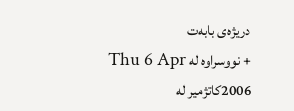دریژه‌ی بابه‌ت
+ نووسراوه له Thu 6 Apr 2006کاتژمیر له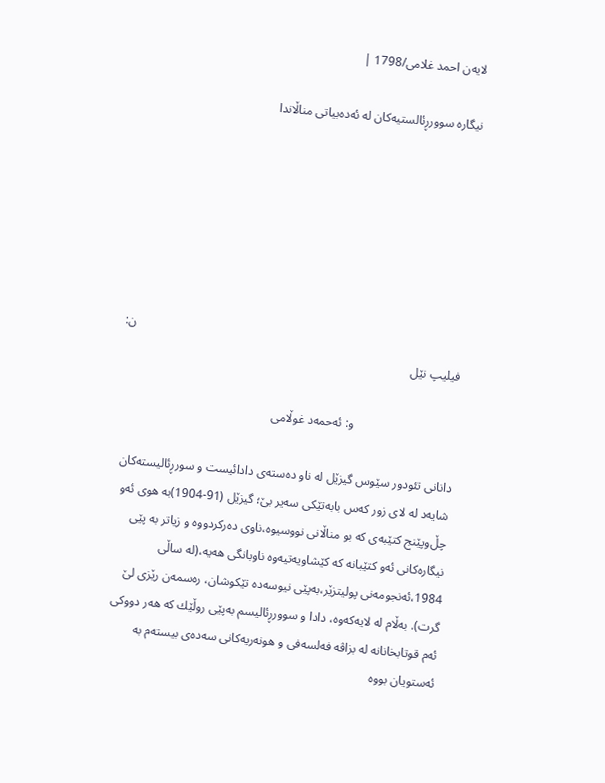لایه‌ن احمد غلامی/1798 |

نیگاره سوورڕئالستیه‌كان له ئه‌ده‌بیاتی مناڵان‍دا







                                                                                                         ن: فیلیپ نێل

                                 و: ئه‌حمه‌د غوڵامی

دانانی تئودور سێوس گیزێل له ناو ده‌سته‌‌ی دادائیست و سورڕئالیسته‌كان شایه‌د له لای زور كه‌س بابه‌تێكی سه‌یر بێ؛ گیزێل (91-1904)به هوی ئه‌و چڵ‌وپێنج كتێبه‌ی كه بو مناڵانی نووسیوه،ناوی ده‌ركردووه و زیاتر به پێی نیگاره‌كانی ئه‌و كتێبانه كه كێشاویه‌تیه‌وه ناوبانگی هه‌یه،(له ساڵی 1984،ئه‌نجومه‌نی پولیتزێر،به‌پێی نیوسه‌ده تێكوشان، ره‌سمه‌ن رێزی لێ گرت). به‌ڵام له لایه‌كه‌وه، دادا و سوورڕئالیسم به‌پێی روڵێك كه هه‌ر دووكی ئه‌م قوتابخانانه له بزاڤه فه‌لسه‌فی و هونه‌ریه‌كانی سه‌ده‌ی بیسته‌م به ئه‌ستویان بووه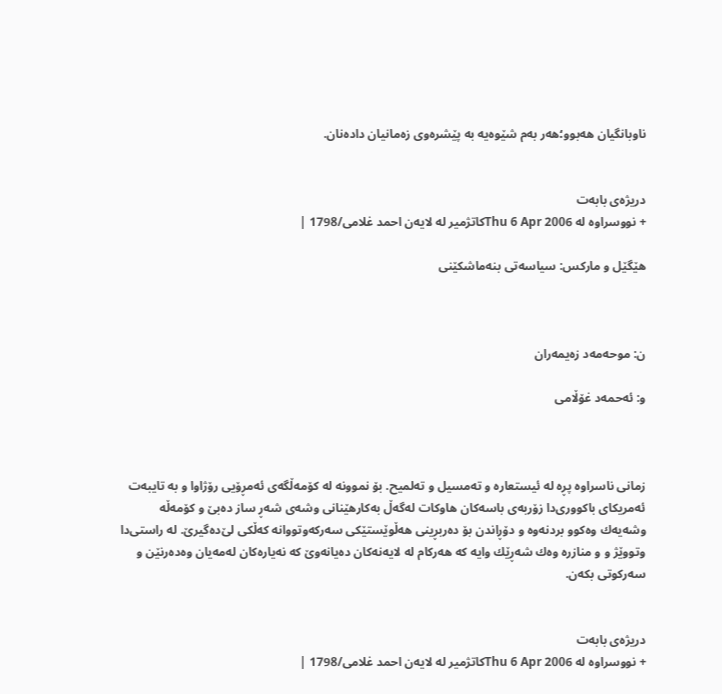ناوبانگیان هه‌بوو؛هه‌ر به‌م شێوه‌یه به پێشره‌وی زه‌مانیان داده‌نان.


دریژه‌ی بابه‌ت
+ نووسراوه له Thu 6 Apr 2006کاتژمیر له لایه‌ن احمد غلامی/1798 |

هێگێل و ماركس: سیاسه‌تی بنه‌ما‌شكێنی



ن: موحه‌مه‌د زه‌یمه‌ران

و: ئه‌حمه‌د غۆڵامی



زمانی ناسراوه پڕه له ئیستعاره و ته‌مسیل و ته‌لمیح. بۆ نموونه‌ له‌ كۆمه‌ڵگه‌ی ئه‌مڕۆیی رۆژاوا و به‌ تایبه‌ت ئه‌مریكای باكووری‌دا زۆربه‌ی باسه‌كان هاوكات له‌گه‌ڵ به‌كارهێنانی وشه‌ی شه‌ڕ ساز ده‌بێ و كۆمه‌ڵه‌ وشه‌یه‌ك وه‌كوو بردنه‌وه‌ و دۆڕاندن بۆ ده‌ربڕینی هه‌ڵوێستێكی سه‌ركه‌وتووانه‌ كه‌ڵكی لێ‌ده‌گیرێ. له‌ راستی‌دا وتووێژ و و منازره‌ وه‌ك شه‌ڕێك وایه‌ كه‌ هه‌ركام له‌ لایه‌نه‌كان ده‌یانه‌وێ كه‌ نه‌یاره‌كان له‌مه‌یان وه‌ده‌رنێن و سه‌ركوتی بكه‌ن.


دریژه‌ی بابه‌ت
+ نووسراوه له Thu 6 Apr 2006کاتژمیر له لایه‌ن احمد غلامی/1798 |